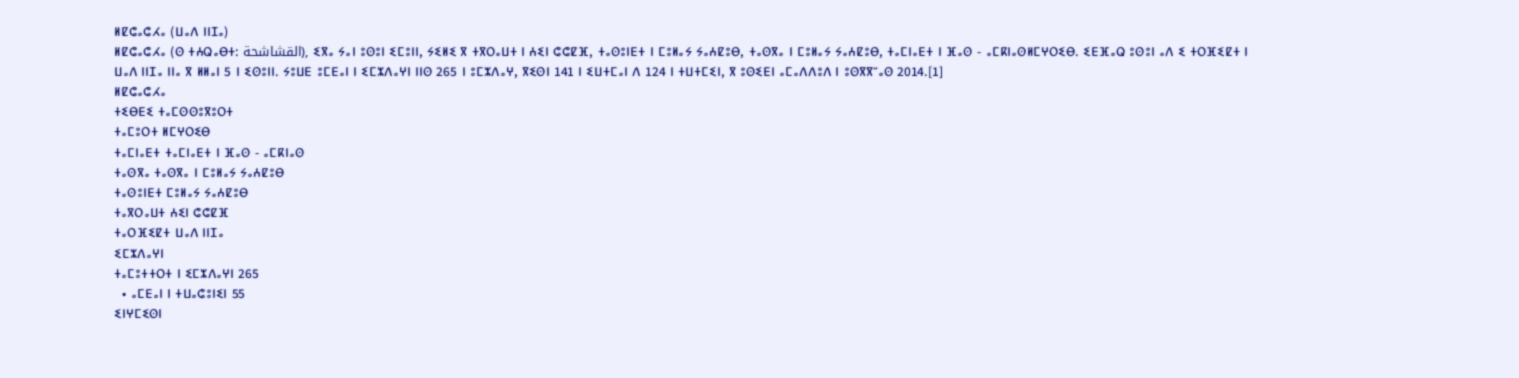ⵍⵇⵛⴰⵛⵃⴰ (ⵡⴰⴷ ⵏⵏⵊⴰ)
ⵍⵇⵛⴰⵛⵃⴰ (ⵙ ⵜⵄⵕⴰⴱⵜ: القشاشحة), ⵉⴳⴰ ⵢⴰⵏ ⵓⵙⵓⵏ ⵉⵎⵓⵏⵏ, ⵢⵉⵍⵉ ⴳ ⵜⴳⵔⴰⵡⵜ ⵏ ⵄⵉⵏ ⵛⵛⵇⴼ, ⵜⴰⵙⵓⵏⴹⵜ ⵏ ⵎⵓⵍⴰⵢ ⵢⴰⵄⵇⵓⴱ, ⵜⴰⵙⴳⴰ ⵏ ⵎⵓⵍⴰⵢ ⵢⴰⵄⵇⵓⴱ, ⵜⴰⵎⵏⴰⴹⵜ ⵏ ⴼⴰⵙ - ⴰⵎⴽⵏⴰⵙⵍⵎⵖⵔⵉⴱ. ⵉⴹⴼⴰⵕ ⵓⵙⵓⵏ ⴰⴷ ⵉ ⵜⵔⴼⵉⵇⵜ ⵏ ⵡⴰⴷ ⵏⵏⵊⴰ ⵏⵏⴰ ⴳ ⵍⵍⴰⵏ 5 ⵏ ⵉⵙⵓⵏⵏ. ⵢⵓⵡⴹ ⵓⵎⴹⴰⵏ ⵏ ⵉⵎⵣⴷⴰⵖⵏ ⵏⵏⵙ 265 ⵏ ⵓⵎⵣⴷⴰⵖ, ⴳⵉⵙⵏ 141 ⵏ ⵉⵡⵜⵎⴰⵏ ⴷ 124 ⵏ ⵜⵡⵜⵎⵉⵏ, ⴳ ⵓⵙⵉⴹⵏ ⴰⵎⴰⴷⴷⵓⴷ ⵏ ⵓⵙⴳⴳⵯⴰⵙ 2014.[1]
ⵍⵇⵛⴰⵛⵃⴰ
ⵜⵉⴱⴹⵉ ⵜⴰⵎⵙⵙⵓⴳⵓⵔⵜ
ⵜⴰⵎⵓⵔⵜ ⵍⵎⵖⵔⵉⴱ
ⵜⴰⵎⵏⴰⴹⵜ ⵜⴰⵎⵏⴰⴹⵜ ⵏ ⴼⴰⵙ - ⴰⵎⴽⵏⴰⵙ
ⵜⴰⵙⴳⴰ ⵜⴰⵙⴳⴰ ⵏ ⵎⵓⵍⴰⵢ ⵢⴰⵄⵇⵓⴱ
ⵜⴰⵙⵓⵏⴹⵜ ⵎⵓⵍⴰⵢ ⵢⴰⵄⵇⵓⴱ
ⵜⴰⴳⵔⴰⵡⵜ ⵄⵉⵏ ⵛⵛⵇⴼ
ⵜⴰⵔⴼⵉⵇⵜ ⵡⴰⴷ ⵏⵏⵊⴰ
ⵉⵎⵣⴷⴰⵖⵏ
ⵜⴰⵎⵓⵜⵜⵔⵜ ⵏ ⵉⵎⵣⴷⴰⵖⵏ 265
  • ⴰⵎⴹⴰⵏ ⵏ ⵜⵡⴰⵛⵓⵏⵉⵏ 55
ⵉⵏⵖⵎⵉⵙⵏ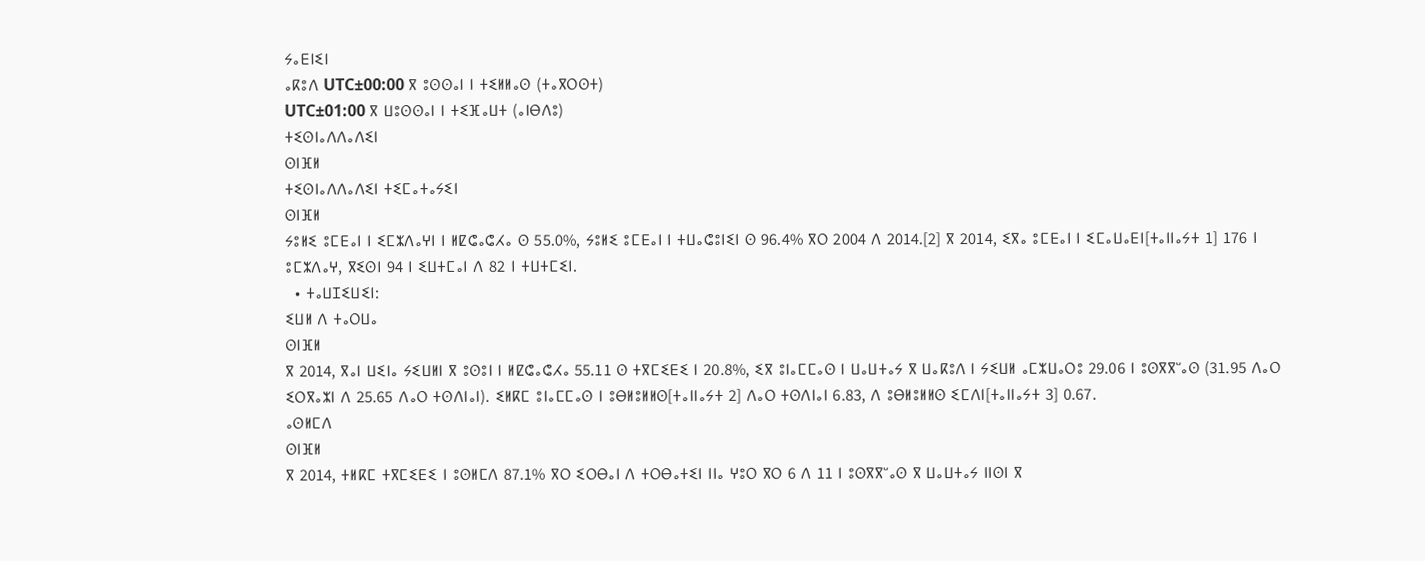ⵢⴰⴹⵏⵉⵏ
ⴰⴽⵓⴷ UTC±00:00 ⴳ ⵓⵙⵙⴰⵏ ⵏ ⵜⵉⵍⵍⴰⵙ (ⵜⴰⴳⵔⵙⵜ)
UTC±01:00 ⴳ ⵡⵓⵙⵙⴰⵏ ⵏ ⵜⵉⴼⴰⵡⵜ (ⴰⵏⴱⴷⵓ)
ⵜⵉⵙⵏⴰⴷⴷⴰⴷⵉⵏ
ⵙⵏⴼⵍ
ⵜⵉⵙⵏⴰⴷⴷⴰⴷⵉⵏ ⵜⵉⵎⴰⵜⴰⵢⵉⵏ
ⵙⵏⴼⵍ
ⵢⵓⵍⵉ ⵓⵎⴹⴰⵏ ⵏ ⵉⵎⵣⴷⴰⵖⵏ ⵏ ⵍⵇⵛⴰⵛⵃⴰ ⵙ 55.0%, ⵢⵓⵍⵉ ⵓⵎⴹⴰⵏ ⵏ ⵜⵡⴰⵛⵓⵏⵉⵏ ⵙ 96.4% ⴳⵔ 2004 ⴷ 2014.[2] ⴳ 2014, ⵉⴳⴰ ⵓⵎⴹⴰⵏ ⵏ ⵉⵎⴰⵡⴰⴹⵏ[ⵜⴰⵏⵏⴰⵢⵜ 1] 176 ⵏ ⵓⵎⵣⴷⴰⵖ, ⴳⵉⵙⵏ 94 ⵏ ⵉⵡⵜⵎⴰⵏ ⴷ 82 ⵏ ⵜⵡⵜⵎⵉⵏ.
  • ⵜⴰⵡⵊⵉⵡⵉⵏ:
ⵉⵡⵍ ⴷ ⵜⴰⵔⵡⴰ
ⵙⵏⴼⵍ
ⴳ 2014, ⴳⴰⵏ ⵡⵉⵏⴰ ⵢⵉⵡⵍⵏ ⴳ ⵓⵙⵓⵏ ⵏ ⵍⵇⵛⴰⵛⵃⴰ 55.11 ⵙ ⵜⴳⵎⵉⴹⵉ ⵏ 20.8%, ⵉⴳ ⵓⵏⴰⵎⵎⴰⵙ ⵏ ⵡⴰⵡⵜⴰⵢ ⴳ ⵡⴰⴽⵓⴷ ⵏ ⵢⵉⵡⵍ ⴰⵎⵣⵡⴰⵔⵓ 29.06 ⵏ ⵓⵙⴳⴳⵯⴰⵙ (31.95 ⴷⴰⵔ ⵉⵔⴳⴰⵣⵏ ⴷ 25.65 ⴷⴰⵔ ⵜⵙⴷⵏⴰⵏ). ⵉⵍⴽⵎ ⵓⵏⴰⵎⵎⴰⵙ ⵏ ⵓⴱⵍⵓⵍⵍⵙ[ⵜⴰⵏⵏⴰⵢⵜ 2] ⴷⴰⵔ ⵜⵙⴷⵏⴰⵏ 6.83, ⴷ ⵓⴱⵍⵓⵍⵍⵙ ⵉⵎⴷⵏ[ⵜⴰⵏⵏⴰⵢⵜ 3] 0.67.
ⴰⵙⵍⵎⴷ
ⵙⵏⴼⵍ
ⴳ 2014, ⵜⵍⴽⵎ ⵜⴳⵎⵉⴹⵉ ⵏ ⵓⵙⵍⵎⴷ 87.1% ⴳⵔ ⵉⵔⴱⴰⵏ ⴷ ⵜⵔⴱⴰⵜⵉⵏ ⵏⵏⴰ ⵖⵓⵔ ⴳⵔ 6 ⴷ 11 ⵏ ⵓⵙⴳⴳⵯⴰⵙ ⴳ ⵡⴰⵡⵜⴰⵢ ⵏⵏⵙⵏ ⴳ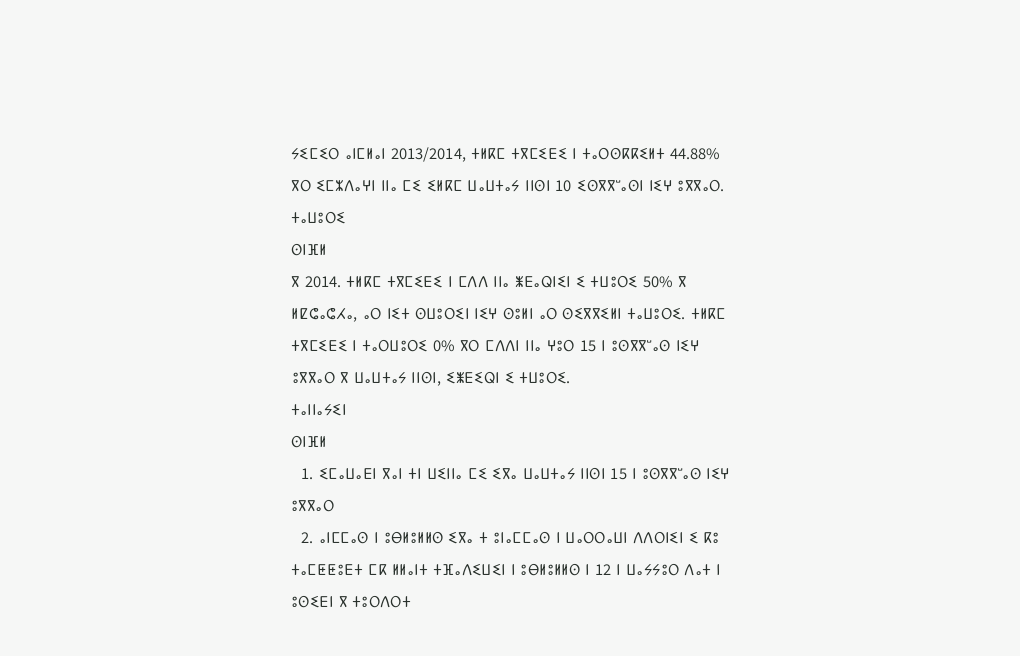ⵢⵉⵎⵉⵔ ⴰⵏⵎⵍⴰⵏ 2013/2014, ⵜⵍⴽⵎ ⵜⴳⵎⵉⴹⵉ ⵏ ⵜⴰⵔⵙⴽⴽⵉⵍⵜ 44.88% ⴳⵔ ⵉⵎⵣⴷⴰⵖⵏ ⵏⵏⴰ ⵎⵉ ⵉⵍⴽⵎ ⵡⴰⵡⵜⴰⵢ ⵏⵏⵙⵏ 10 ⵉⵙⴳⴳⵯⴰⵙⵏ ⵏⵉⵖ ⵓⴳⴳⴰⵔ.
ⵜⴰⵡⵓⵔⵉ
ⵙⵏⴼⵍ
ⴳ 2014. ⵜⵍⴽⵎ ⵜⴳⵎⵉⴹⵉ ⵏ ⵎⴷⴷ ⵏⵏⴰ ⵥⴹⴰⵕⵏⵉⵏ ⵉ ⵜⵡⵓⵔⵉ 50% ⴳ ⵍⵇⵛⴰⵛⵃⴰ, ⴰⵔ ⵏⵉⵜ ⵙⵡⵓⵔⵉⵏ ⵏⵉⵖ ⵙⵓⵍⵏ ⴰⵔ ⵙⵉⴳⴳⵉⵍⵏ ⵜⴰⵡⵓⵔⵉ. ⵜⵍⴽⵎ ⵜⴳⵎⵉⴹⵉ ⵏ ⵜⴰⵔⵡⵓⵔⵉ 0% ⴳⵔ ⵎⴷⴷⵏ ⵏⵏⴰ ⵖⵓⵔ 15 ⵏ ⵓⵙⴳⴳⵯⴰⵙ ⵏⵉⵖ ⵓⴳⴳⴰⵔ ⴳ ⵡⴰⵡⵜⴰⵢ ⵏⵏⵙⵏ, ⵉⵥⴹⵉⵕⵏ ⵉ ⵜⵡⵓⵔⵉ.
ⵜⴰⵏⵏⴰⵢⵉⵏ
ⵙⵏⴼⵍ
  1. ⵉⵎⴰⵡⴰⴹⵏ ⴳⴰⵏ ⵜⵏ ⵡⵉⵏⵏⴰ ⵎⵉ ⵉⴳⴰ ⵡⴰⵡⵜⴰⵢ ⵏⵏⵙⵏ 15 ⵏ ⵓⵙⴳⴳⵯⴰⵙ ⵏⵉⵖ ⵓⴳⴳⴰⵔ
  2. ⴰⵏⵎⵎⴰⵙ ⵏ ⵓⴱⵍⵓⵍⵍⵙ ⵉⴳⴰ ⵜ ⵓⵏⴰⵎⵎⴰⵙ ⵏ ⵡⴰⵔⵔⴰⵡⵏ ⴷⴷⵔⵏⵉⵏ ⵉ ⴽⵓ ⵜⴰⵎⵟⵟⵓⴹⵜ ⵎⴽ ⵍⵍⴰⵏⵜ ⵜⴼⴰⴷⵉⵡⵉⵏ ⵏ ⵓⴱⵍⵓⵍⵍⵙ ⵏ 12 ⵏ ⵡⴰⵢⵢⵓⵔ ⴷⴰⵜ ⵏ ⵓⵙⵉⴹⵏ ⴳ ⵜⵓⵔⴷⵔⵜ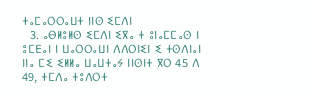ⵜⴰⵎⴰⵔⵔⴰⵡⵜ ⵏⵏⵙ ⵉⵎⴷⵏ
  3. ⴰⴱⵍⵓⵍⵙ ⵉⵎⴷⵏ ⵉⴳⴰ ⵜ ⵓⵏⴰⵎⵎⴰⵙ ⵏ ⵓⵎⴹⴰⵏ ⵏ ⵡⴰⵔⵔⴰⵡⵏ ⴷⴷⵔⵏⵉⵏ ⵉ ⵜⵙⴷⵏⴰⵏ ⵏⵏⴰ ⵎⵉ ⵉⵍⵍⴰ ⵡⴰⵡⵜⴰⵢ ⵏⵏⵙⵏⵜ ⴳⵔ 45 ⴷ 49, ⵜⵎⴷⴰ ⵜⵓⴷⵔⵜ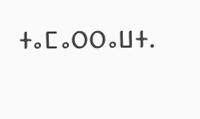ⵜⴰⵎⴰⵔⵔⴰⵡⵜ.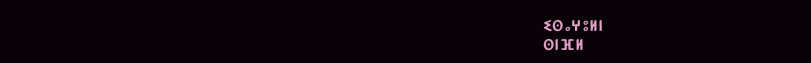ⵉⵙⴰⵖⵓⵍⵏ
ⵙⵏⴼⵍ